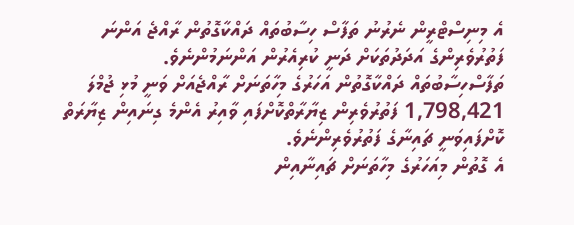އެ މިނިސްޓްރީން ނެރުނު ތަފާސް ހިސާބުތައް ދައްކާގޮތުން ރާއްޖެ އަންނަ ފަތުރުވެރިންގެ އަދަދުތަކަށް ދަނީ ކުރިއެރުން އަންނަމުންނެވެ.
ތަފާސްހިސާބުތައް ދައްކާގޮތުން އަހަރުގެ މިހާތަނަށް ރާއްޖެއަށް ވަނީ މުޅި ޖުމްލަ 1,798,421 ފަތުރުވެރިން ޒިޔާރާތްކޮށްފައި ވާއިރު އެންމެ ގިނައިން ޒިޔާރަތް ކޮށްފައިވަނީ ޗައިނާގެ ފަތުރުވެރިންނެވެ.
އެ ގޮތުން މިއަހަރުގެ މިހާތަނަށް ޗައިނާއިން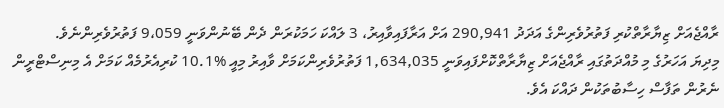ރާއްޖެއަށް ޒިޔާރާތްކުރި ފަތުރުވެރިންގެ އަދަދު 290,941 އަށް އަރާފައިވާއިރު، 3 ލައްކަ ހަމަކުރަން ދެން ބޭނުންވަނީ 9،059 ފަތުރުވެރިންނެވެ.
މިދިޔަ އަހަރުގެ މި މުއްދަތުގައި ރާއްޖެއަށް ޒިޔާރާތްކޮށްފައިވަނީ 1,634,035 ފަތުރުވެރިންކަމަށް ވާއިރު މިއީ %10.1 ކުރިއެރުމެއް ކަމަށް އެ މިނިސްޓްރީން ނެރުން ތަފާސް ހިސާބުތަކުން ދައްކަ އެވެ.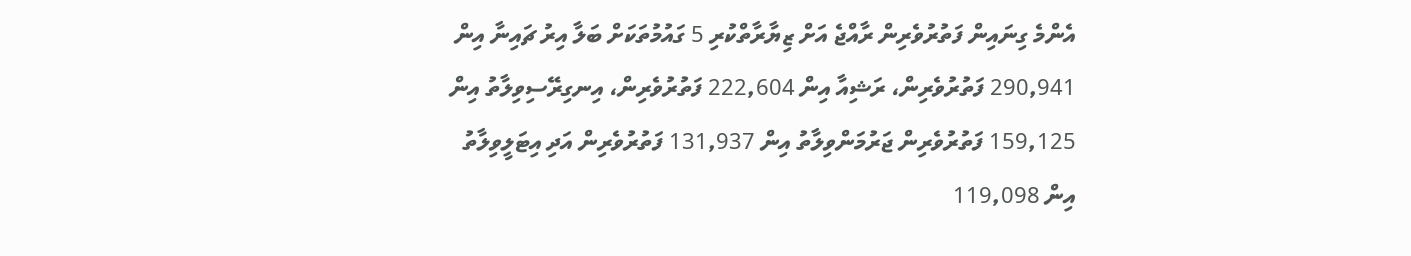އެންމެ ގިނައިން ފަތުރުވެރިން ރާއްޖެ އަށް ޒިޔާރާތްކުރި 5 ގައުމުތަކަށް ބަލާ އިރު ޗައިނާ އިން 290,941 ފަތުރުވެރިން، ރަޝިއާ އިން 222,604 ފަތުރުވެރިން، އިނގިރޭސިވިލާތު އިން 159,125 ފަތުރުވެރިން ޖަރުމަންވިލާތު އިން 131,937 ފަތުރުވެރިން އަދި އިޓަލީވިލާތު އިން 119,098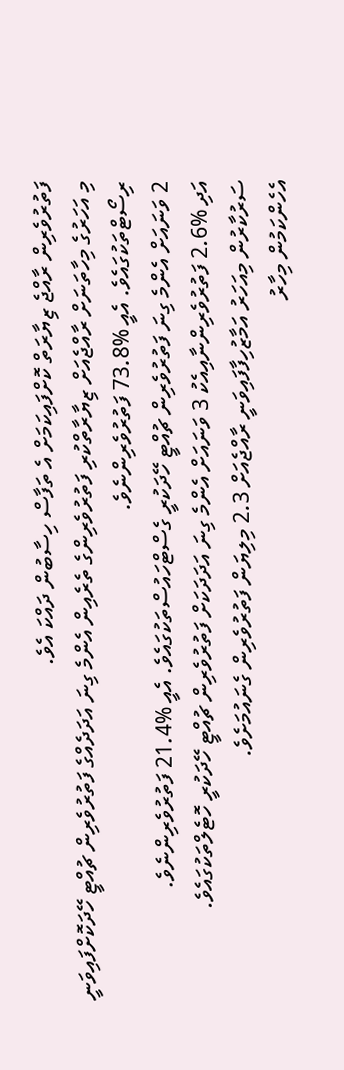ފަތުރުވެރިން ރާއްޖެ ޒިޔާރަތް ކޮށްފައިކަމަށް އެ ތަފާސް ހިސާބުން ދައްކަ އެވެ.
މި އަހަރުގެ މިހާތަނަށް ރާއްޖެއަށް ޒިޔާރާތްކުރި ފަތުރުވެރިންގެ ތެރެއިން އެންމެ ގިނަ އަދަދެއްގެ ފަތުރުވެރިން ޗުއްޓީ ހޭދަކޮށްފައިވަނީ ރިސޯޓްތަކުގައެވެ. އެއީ %73.8 ފަތުރުވެރިންނެވެ.
2 ވަނައަށް އެންމެ ގިނަ ފަތުރުވެރިން ޗުއްޓީ ހޭދަކުރީ ގެސްޓްހައުސްތަކުގައެވެ. އެއީ %21.4 ފަތުރުވެރިންނެވެ.
އަދި %2.6 ފަތުރުވެރިންނާއިއެކު 3 ވަނައަށް އެންމެ ގިނަ އަދަދަކަށް ފަތުރުވެރިން ޗުއްޓީ ހޭދަކުރީ ހޮޓެލްތަކުގައެވެ.
ސަރުކާރުން މިއަހަރު އަމާޒުހިފާފައިވަނީ ރާއްޖެއަށް 2.3 މިލިޔަން ފަތުރުވެރިން ގެނައުމަށެވެ.
އެހެންކަމުން މިހާރު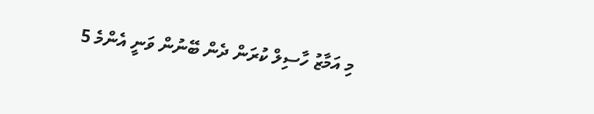މި އަމާޒު ހާސިލް ކުރަން ދެން ބޭނުން ވަނީ އެންމެ 5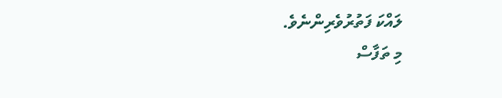ލައްކަ ފަތުރުވެރިންނެވެ.
މި ތަފާސް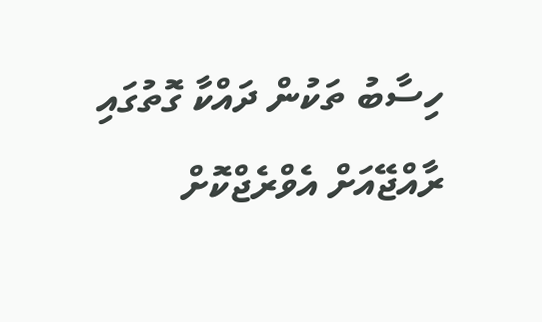ހިސާބު ތަކުން ދައްކާ ގޮތުގައި ރާއްޖޭއަށް އެވްރެޖްކޮށް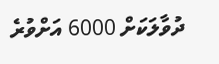ދުވާލަކަށް 6000 އަށްވުރެ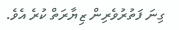ގިނަ ފަތުރުވެރިން ޒިޔާރަތް ކުރެ އެވެ.